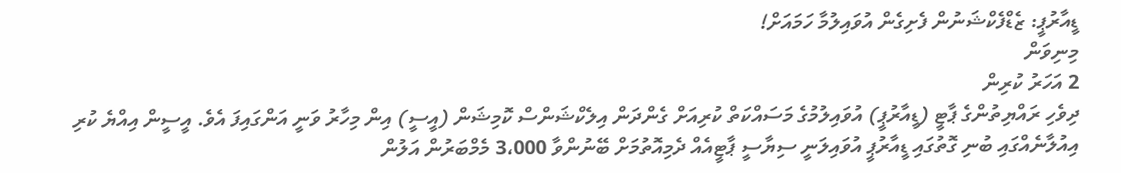ޑީއާރުޕީ: ޒެޑްފެކްޝަނުން ފެށިގެން އުވައިލުމާ ހަމައަށް!
މިނިވަން
2 އަހަރު ކުރިން
ދިވެހި ރައްޔިތުންގެ ޕާޓީ (ޑީއާރުޕީ) އުވައިލުމުގެ މަސައްކަތް ކުރިއަށް ގެންދަން އިލެކްޝަންސް ކޮމިޝަން (އީސީ) އިން މިހާރު ވަނީ އަންގައިފަ އެވެ. އީސީން އިއްޔެ ކުރި އިއުލާނެއްގައި ބުނި ގޮތުގައި ޑީއާރުޕީ އުވައިލަނީ ސިޔާސީ ޕާޓީއެއް ދެމިއޮތުމަށް ބޭނުންވާ 3،000 މެމްބަރުން އަލުން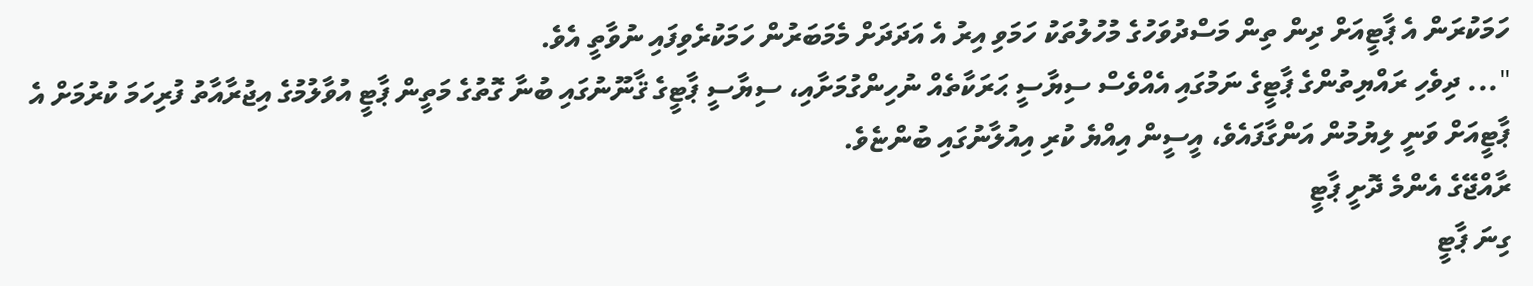ހަމަކުރަން އެ ޕާޓީއަށް ދިން ތިން މަސްދުވަހުގެ މުހުލުތަކު ހަމަވި އިރު އެ އަދަދަށް މެމަބަރުން ހަމަކުރެވިފައި ނުވާތީ އެވެ.
"... ދިވެހި ރައްޔިތުންގެ ޕާޓީގެ ނަމުގައި އެއްވެސް ސިޔާސީ ޙަރަކާތެއް ނުހިންގުމަށާއި، ސިޔާސީ ޕާޓީގެ ޤާނޫނުގައި ބުނާ ގޮތުގެ މަތީން ޕާޓީ އުވާލުމުގެ އިޖުރާއާތު ފުރިހަމަ ކުރުމަށް އެ ޕާޓީއަށް ވަނީ ލިޔުމުން އަންގާފައެވެ، އީސީން އިއްޔެ ކުރި އިއުލާނުގައި ބުންޏެވެ.
ރާއްޖޭގެ އެންމެ ދޮށީ ޕާޓީ
ގިނަ ޕާޓީ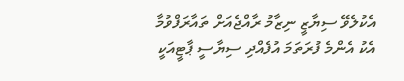އެކުލެވޭ ސިޔާޒީ ނިޒާމު ރާއްޖެއަށް ތައާރަފްވުމާ އެކު އެންމެ ފުރަތަމަ އުފެއްދި ސިޔާސީ ޕާޓީއަކީ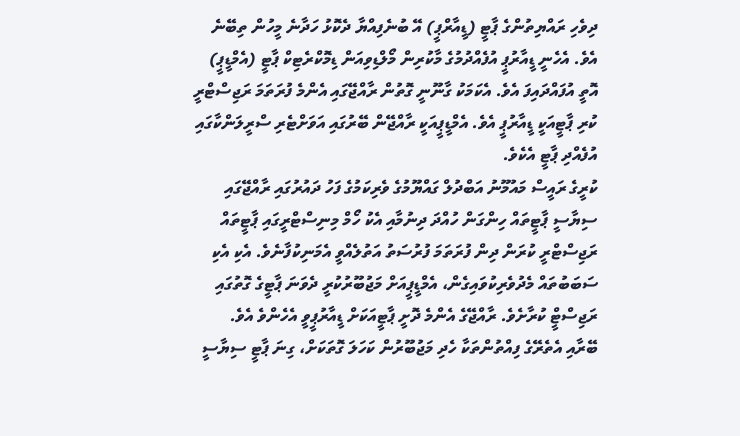ދިވެހި ރައްޔިތުންގެ ޕާޓީ (ޑީއާރްޕީ) އޭ ބުނެފިއްޔާ ދެކޮޅު ހަދާނެ މީހުން ތިބޭނެ އެވެ. އެހެނީ ޑީއާރުޕީ އުފެއްދުމުގެ މާކުރިން މޯލްޑިވިއަން ޑިމޮކްރެޓިކް ޕާޓީ (އެމްޑީޕީ) އޮތީ އުފައްދައިފަ އެވެ. އެކަމަކު ގާނޫނީ ގޮތުން ރާއްޖޭގައި އެންމެ ފުރަތަމަ ރަޖިސްޓްރީ ކުރި ޕާޓީއަކީ ޑީއާރުޕީ އެވެ. އެމްޑީޕީއަކީ ރާއްޖޭން ބޭރުގައި އަވަށްޓެރި ސްރީލަންކާގައި އުފެއްދި ޕާޓީ އެކެވެ.
ކުރީގެ ރައީސް މައުމޫނު އަބްދުލް ގައްޔޫމުގެ ވެރިކަމުގެ ފަހު ދައުރުގައި ރާއްޖޭގައި ސިޔާސީ ޕާޓީތައް ހިންގަން ހުއްދަ ދިނުމާއި އެކު ހޯމް މިނިސްޓްރީގައި ޕާޓީތައް ރަޖިސްޓްރީ ކުރަން ދިން ފުރަތަމަ ފުރުސަތު އަތުލެއްވީ އެމަނިކުފާނެވެ. އެކި އެކި ސަބަބުތައް މެދުވެރިކުވައިގެން، އެމްޑީޕީއަށް މަޖުބޫރުކުރީ ދެވަނަ ޕާޓީގެ ގޮތުގައި ރަޖިސްޓްީ ކުރާށެވެ. ރާއްޖޭގެ އެންމެ ދޮށީ ޕާޓީއަކަށް ޑީއާރުޕީވީ އެހެންވެ އެވެ.
ބޭރާއި އެތެރޭގެ ފިއްތުންތަކާ ހެދި މަޖުބޫރުން ކަހަލަ ގޮތަކަށް، ގިނަ ޕާޓީ ސިޔާސީ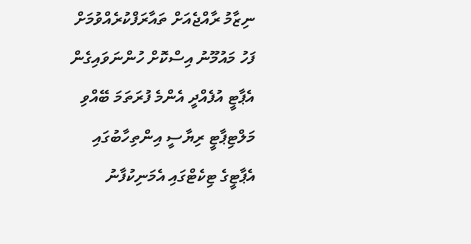ނިޒާމު ރާއްޖެއަށް ތައާރަފްކުރެއްވުމަށް ފަހު މައުމޫނު އިސްކޮށް ހުންނަވައިގެން އެޕާޓީ އުފެއްދީ އެންމެ ފުރަތަމަ ބޭއްވި މަލްޓިޕާޓީ ރިޔާސީ އިންތިހާބުގައި އެޕާޓީގެ ޓިކެޓްގައި އެމަނިކުފާނު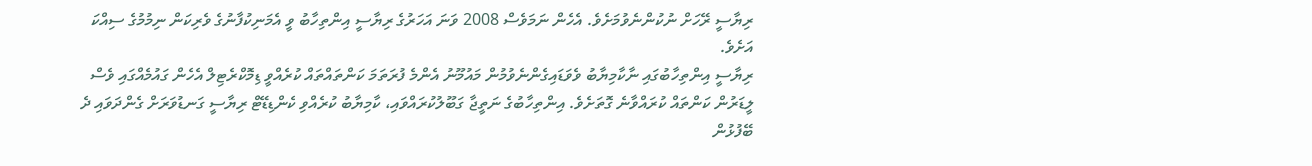ރިޔާސީ ރޭހަށް ނުކުންނެވުމަށެވެ. އެހެން ނަމަވެސް 2008 ވަނަ އަހަރުގެ ރިޔާސީ އިންތިހާބު ވީ އެމަނިކުފާނުގެ ވެރިކަން ނިމުމުގެ ސިއްކަ އަށެވެ.
ރިޔާސީ އިންތިހާބުގައި ނާކާމިޔާބު ވެވަޑައިގެންނެވުމުން މައުމޫނު އެންމެ ފުރަތަމަ ކަންތައްތައް ކުރެއްވީ ޑިމޮކްރެޓިލް އެހެން ގައުމެއްގައި ވެސް ލީޑަރުން ކަންތައް ކުރައްވާނެ ގޮތަށެވެ. އިންތިހާބުގެ ނަތީޖާ ގަބޫލުކުރައްވައި، ކާމިޔާބު ކުރެއްވި ކެންޑިޑޭޓް ރިޔާސީ ގަނޑުވަރަށް ގެންދަވައި ދެ ބޭފުޅުން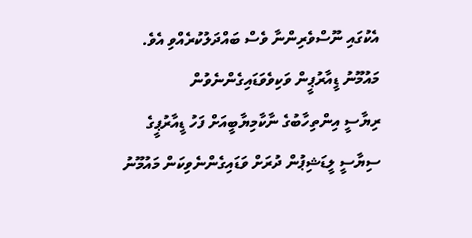އެކުގައި ނޫސްވެރިންނާ ވެސް ބައްދަލުކުރެއްވި އެވެ.
މައުމޫނު ޑީއާރުޕީން ވަކިވެވަޑައިގެންނެވުން
ރިޔާސީ އިންތިހާބުގެ ނާކާމިޔާބީއަށް ފަހު ޑީއާރުޕީގެ ސިޔާސީ ލީޑަޝިޕުން ދުރަށް ވަޑައިގެންނެވިކަން މައުމޫނު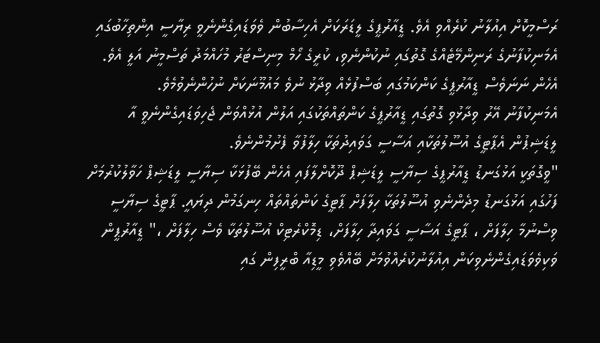ރަސްމީކޮށް އިއުލާނު ކުރެއްވި އެވެ. ޑީއާރުޕީގެ ލީޑަރަކަށް އެހިސާބުން ވެވަޑައިގެންނެވީ ރިޔާސީ އިންތިހާބުގައި އެމަނިކުފާނުގެ ރަނިންމޭޓެއްގެ ގޮތުގައި ނުކުންނެވި، ކުރީގެ ހޯމް މިނިސްޓަރު މުހައްމަދު ތަސްމީނު އަލީ އެވެ. އެހެން ނަނަވެސް ޑީއާރުޕީގެ ކަންކަމުގައި ބަސްފުޅެއް ވިދާޅު ނުވެ މައުމޫނަކަށް ނުހުންނެވުމެވެ.
އެމަނިކުފާނު އޭރު ވިދާޅުވި ގޮތުގައި ޑީއާރުޕީގެ ކަންތައްތަކުގައި އަލުން އުޅުއްވަން ޖެހިވަޑައިގެންނެވީ އާ ލީޑަޝިޕުން އެޕާޓީގެ އުސޫލުތަކާއި އަސާސީ ގަވައިދުތަކާ ހިލާފުވާ ފެށުމުންނެވެ.
"ވީގޮތަކީ އަޅުގަނޑު ޑީއާރުޕީގެ ސިޔާސީ ލީޑަޝިޕް ދޫކޮށްލާފައި އެހެން ބޭފުޅަކާ ސިޔާސީ ލީޑަޝިޕް ހަވާލުކުރުމަށް ފަހުގައި އަޅުގަނޑު މިދެންނެވި އުސޫލުތަކާ ހިލާފަށް ޕާޓީގެ ކަންތައްތައް ހިނގަމުން ދިޔައީ. ޕާޓީގެ ސިޔާސީ ވިސްނުމާ ހިލާފަށް ، ޕާޓީގެ އަސާސީ ގަވައިދާ ހިލާފަށް، ޑިމޮކްރެޓިކް އުސޫލުތަކާ ވެސް ހިލާފަށް ،" ޑީއާރުޕީން ވަކިވެވަޑައިގެންނެވިކަން އިއުލާނުކުރެއްވުމަށް ބޭއްވެވި މީޑިއާ ބްރީފިން ގައި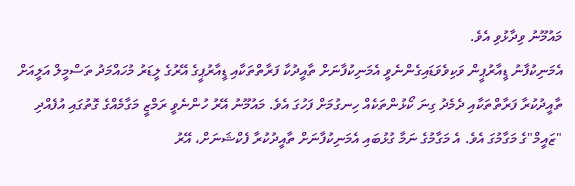މައުމޫނު ވިދާޅުވި އެވެ.
އެމަނިކުފާނު ޑީއާރުޕީން ވަކިވެވަޑައިގެންނެވީ އެމަނިކުފާނަށް ތާއީދުކާ ފަރާތްތަކާއި ޑީއާރުޕީގެ އޭރުގެ ލީޑަރު މުހައްމަދު ތަސްމީލް އަލީއަށް ތާއީދުކުރާ ފަރާތްތަކާއި ދެމެދު ގިނަ ކޯޅުންތަކެއް ހިނގުމަށް ފަހުގަ އެވެ. މައުމޫނު އޭރު ހުންނެވީ ރަމްޒީ މަގާމެއްގެ ގޮތުގައި އުފެއްދި "ޒައީމް"ގެ މަގާމުގަ އެވެ. އެ މަގާމުގެ ނަމާ ގުޅުބައި އެމަނިކުފާނަށް ތާއީދުކުރާ ފެކްޝަނަށް، އޭރު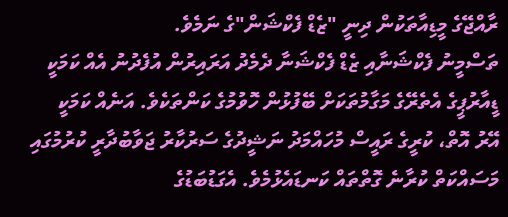ރާއްޖޭގެ މީޑިއާތަކުން ދިނީ "ޒެޑް ފެކްޝަން"ގެ ނަމެވެ.
ތަސްމީނު ފެކްޝަނާއި ޒެޑް ފެކްޝަނާ ދެމެދު އަރައިރުން އުފެދުނު އެއް ކަމަކީ ޑީއާރުޕީގެ އެތެރޭގެ މަގާމުތަކަށް ބޭފުޅުން ހޮވުމުގެ ކަންތަކެވެ. އަނެއް ކަމަކީ އޭރު އޮތް، ކުރީގެ ރައީސް މުހައްމަދު ނަޝީދުގެ ސަރުކާރު ޖަވާބުދާރީ ކުރުމުގައި މަސައްކަތް ކުރާނެ ގޮތްތައް ކަނޑައެޅުމެވެ. އެގަޑުބަޑުގެ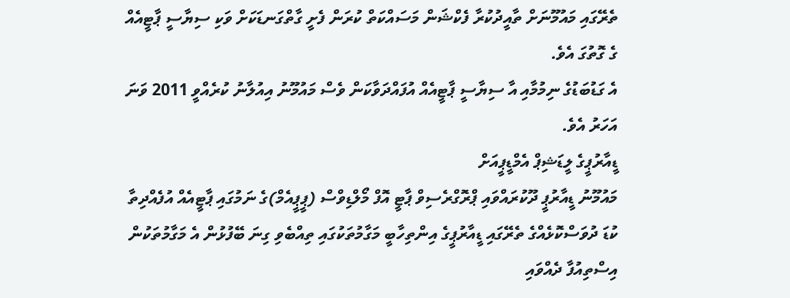ތެރޭގައި މައުމޫނަށް ތާއީދުކުރާ ފެކްޝަން މަސައްކަތް ކުރަން ފެށީ ގާތްގަނޑަކަށް ވަކި ސިޔާސީ ޕާޓީއެއް ގެ ގޮތުގަ އެވެ.
އެ ގަޑުބަޑުގެ ނިމުމާއި އާ ސިޔާސީ ޕާޓީއެއް އުފައްދަވާކަން ވެސް މައުމޫނު އިއުލާނު ކުރެއްވީ 2011 ވަނަ އަހަރު އެވެ.
ޑީއާރުޕީގެ ލީޑަޝިޕް އެމްޑީޕީއަށް
މައުމޫނު ޑީއާރުޕީ ދޫކުރައްވައި ޕްރޮގްރެސިވް ޕާޓީ އޮފް މޯލްޑިވްސް (ޕީޕީއެމް)ގެ ނަމުގައި ޕާޓީއެއް އުފެއްދިތާ ކުޑަ ދުވަސްކޮޅެއްގެ ތެރޭގައި ޑީއާރުޕީގެ އިންތިހާބީ މަގާމުތަކުގައި ތިއްބެވި ގިނަ ބޭފުޅުން އެ މަގާމުތަކުން އިސްތިއުފާ ދެއްވައި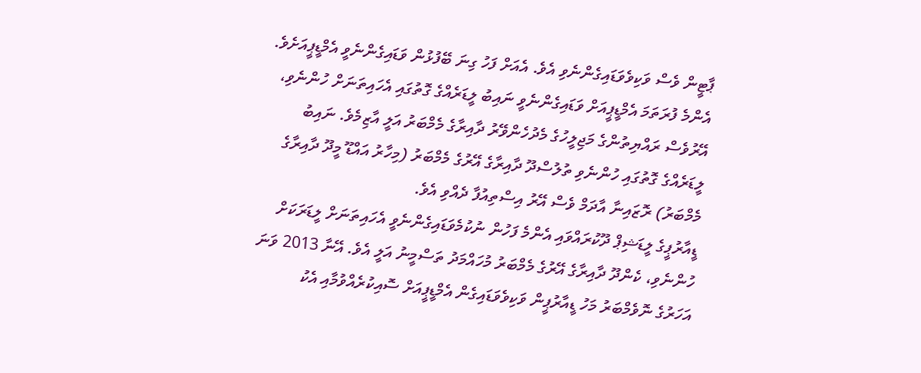ޕާޓީން ވެސް ވަކިވެވަޑައިގެންނެވި އެވެ. އެއަށް ފަހު ގިނަ ބޭފުޅުން ވަޑައިގެންނެވީ އެމްޑީޕީއަށެވެ. އެންމެ ފުރަތަމަ އެމްޑީޕީއަށް ވަޑައިގެންނެވީ ނައިބު ލީޑަރެއްގެ ގޮތުގައި އެހައިތަނަށް ހުންނެވި، އޭރުވެސް ރައްޔިތުންގެ މަޖިލީހުގެ މެދުހެންވޭރު ދާއިރާގެ މެމްބަރު އަލީ އާޒިމެވެ. ނައިބު ލީޑަރެއްގެ ގޮތުގައި ހުންނެވި ތުލުސްދޫ ދާއިރާގެ އޭރުގެ މެމްބަރު (މިހާރު އައްޑޫ މީދޫ ދާއިރާގެ މެމްބަރު) ރޮޒައިނާ އާދަމް ވެސް އޭރު އިސްތިއުފާ ދެއްވި އެވެ.
ޑީއާރުޕީގެ ލީޑަޝިޕް ދޫކުރައްވައި އެންމެ ފަހުން ނުކުމެވަޑައިގެންނެވީ އެހައިތަނަށް ލީޑަރަކަށް ހުންނެވި، ކެންދޫ ދާއިރާގެ އޭރުގެ މެމްބަރު މުހައްމަދު ތަސްމީނު އަލީ އެވެ. އޭނާ 2013 ވަނަ އަހަރުގެ ނޮވެމްބަރު މަހު ޑީއާރުޕީން ވަކިވެވަޑައިގެން އެމްޑީޕީއަށް ސޮއިކުރެއްވުމާއި އެކު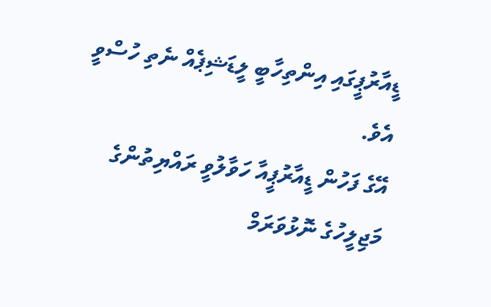ޑީއާރުޕީގައި އިންތިހާބީ ލީޑަޝިޕެއް ނެތި ހުސްވީ އެވެ.
އޭގެ ފަހުން ޑީއާރުޕީއާ ހަވާލުވީ ރައްޔިތުންގެ މަޖިލީހުގެ ނޮޅުވަރަމް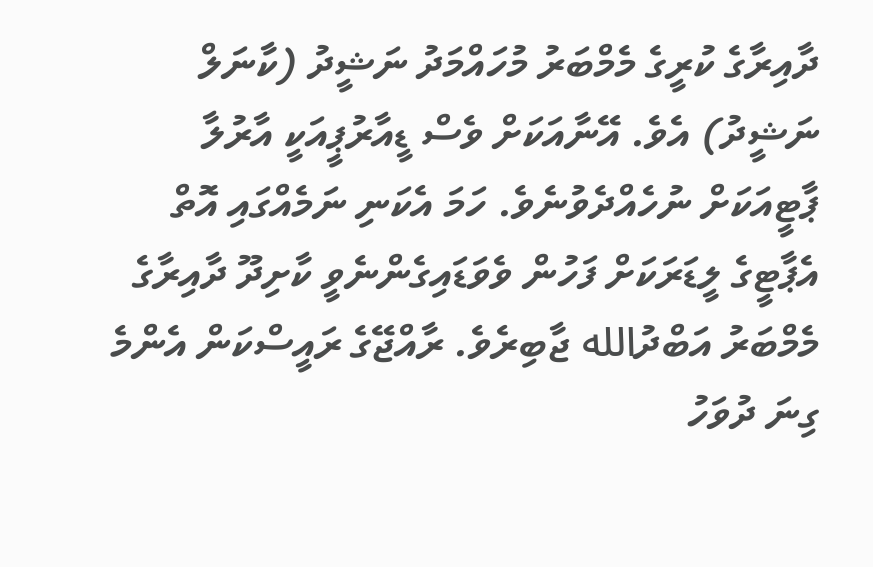ދާއިރާގެ ކުރީގެ މެމްބަރު މުހައްމަދު ނަޝީދު (ކާނަލް ނަޝީދު) އެވެ. އޭނާއަކަށް ވެސް ޑީއާރުޕީއަކީ އާރުލާ ޕާޓީއަކަށް ނުހެއްދެވުނެވެ. ހަމަ އެކަނި ނަމެއްގައި އޮތް އެޕާޓީގެ ލީޑަރަކަށް ފަހުން ވެވަޑައިގެންނެވީ ކާށިދޫ ދާއިރާގެ މެމްބަރު އަބްދުالله ޖާބިރެވެ. ރާއްޖޭގެ ރައީސްކަން އެންމެ ގިނަ ދުވަހު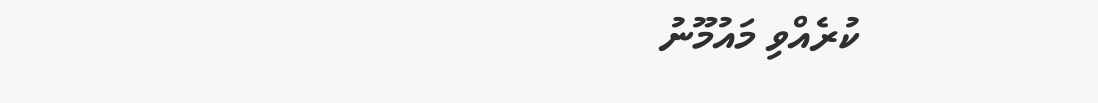ކުރެއްވި މައުމޫނު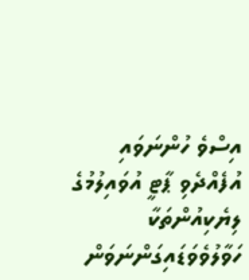އިސްވެ ހުންނަވައި އުފެއްދެވި ޕާޓީ އުވައިލުމުގެ ލިޔެކިއުންތަކާ ހަވާލުވެވަޑައިގަންނަވަން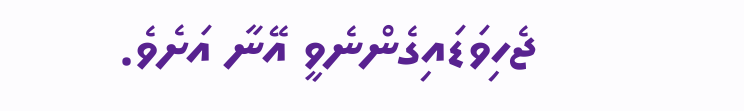ޖެހިވަޑައިގެންނެވީ އޭނާ އަށެވެ.